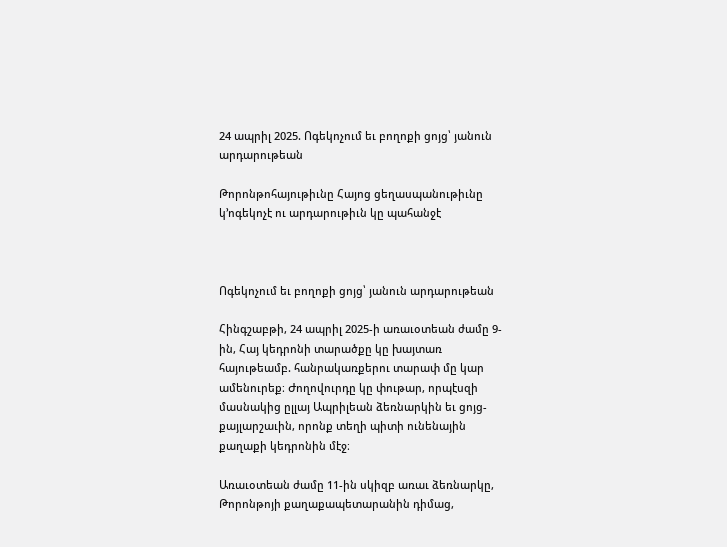24 ապրիլ 2025. Ոգեկոչում եւ բողոքի ցոյց՝ յանուն արդարութեան

Թորոնթոհայութիւնը Հայոց ցեղասպանութիւնը կ’ոգեկոչէ ու արդարութիւն կը պահանջէ



Ոգեկոչում եւ բողոքի ցոյց՝ յանուն արդարութեան

Հինգշաբթի, 24 ապրիլ 2025-ի առաւօտեան ժամը 9-ին, Հայ կեդրոնի տարածքը կը խայտառ հայութեամբ. հանրակառքերու տարափ մը կար ամենուրեք։ Ժողովուրդը կը փութար, որպէսզի մասնակից ըլլայ Ապրիլեան ձեռնարկին եւ ցոյց-քայլարշաւին, որոնք տեղի պիտի ունենային քաղաքի կեդրոնին մէջ։

Առաւօտեան ժամը 11-ին սկիզբ առաւ ձեռնարկը, Թորոնթոյի քաղաքապետարանին դիմաց,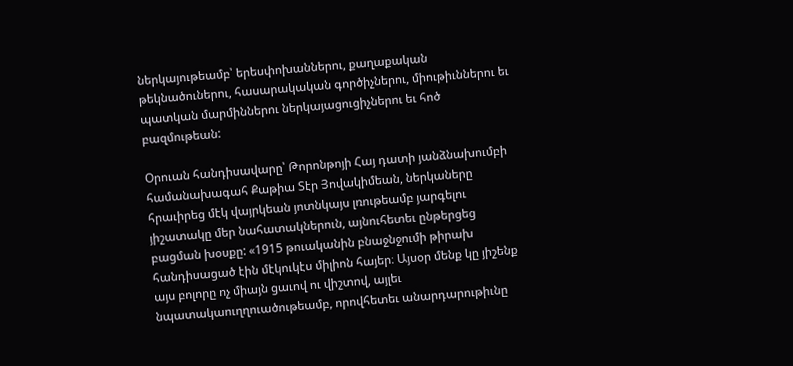ներկայութեամբ՝ երեսփոխաններու, քաղաքական թեկնածուներու, հասարակական գործիչներու, միութիւններու եւ պատկան մարմիններու ներկայացուցիչներու եւ հոծ բազմութեան:

Օրուան հանդիսավարը՝ Թորոնթոյի Հայ դատի յանձնախումբի համանախագահ Քաթիա Տէր Յովակիմեան, ներկաները հրաւիրեց մէկ վայրկեան յոտնկայս լռութեամբ յարգելու յիշատակը մեր նահատակներուն, այնուհետեւ ընթերցեց բացման խօսքը: «1915 թուականին բնաջնջումի թիրախ հանդիսացած էին մէկուկէս միլիոն հայեր։ Այսօր մենք կը յիշենք այս բոլորը ոչ միայն ցաւով ու վիշտով, այլեւ նպատակաուղղուածութեամբ, որովհետեւ անարդարութիւնը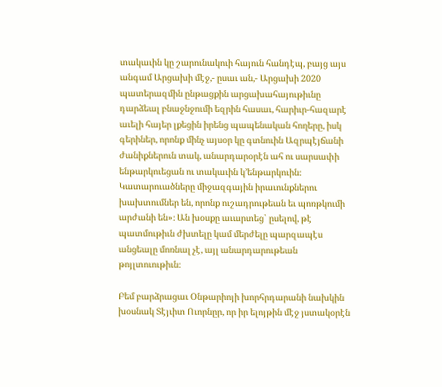տակաւին կը շարունակուի հայուն հանդէպ, բայց այս անգամ Արցախի մէջ,- ըսաւ ան,- Արցախի 2020 պատերազմին ընթացքին արցախահայութիւնը դարձեալ բնաջնջումի եզրին հասաւ, հարիւր-հազարէ աւելի հայեր լքեցին իրենց պապենական հողերը, իսկ գերիներ, որոնք մինչ այսօր կը գտնուին Ազրպէյճանի ժանիքներուն տակ, անարդարօրէն ահ ու սարսափի ենթարկուեցան ու տակաւին կ’ենթարկուին։ Կատարուածները միջազգային իրաւունքներու խախտումներ են, որոնք ուշադրութեան եւ պոռթկումի արժանի են»։ Ան խօսքը աւարտեց` ըսելով, թէ պատմութիւն ժխտելը կամ մերժելը պարզապէս անցեալը մոռնալ չէ, այլ անարդարութեան թոյլտուութիւն։

Բեմ բարձրացաւ Օնթարիոյի խորհրդարանի նախկին խօսնակ Տէյւիտ Ուորնըր, որ իր ելոյթին մէջ յստակօրէն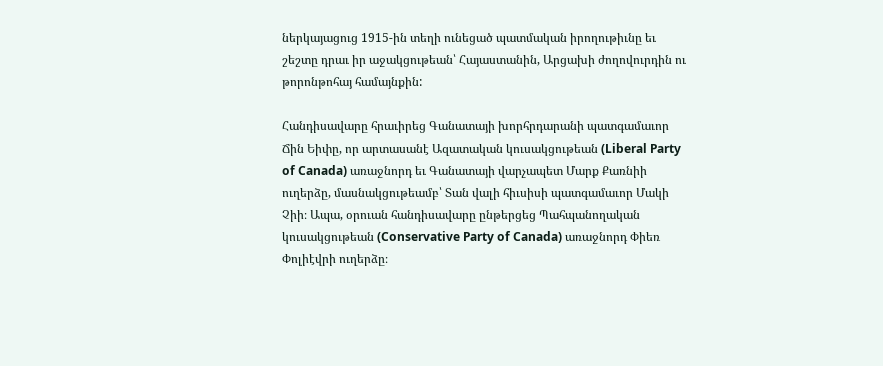ներկայացուց 1915-ին տեղի ունեցած պատմական իրողութիւնը եւ շեշտը դրաւ իր աջակցութեան՝ Հայաստանին, Արցախի ժողովուրդին ու թորոնթոհայ համայնքին:

Հանդիսավարը հրաւիրեց Գանատայի խորհրդարանի պատգամաւոր Ճին Եիփը, որ արտասանէ Ազատական կուսակցութեան (Liberal Party of Canada) առաջնորդ եւ Գանատայի վարչապետ Մարք Քառնիի ուղերձը, մասնակցութեամբ՝ Տան վալի հիւսիսի պատգամաւոր Մակի Չիի։ Ապա, օրուան հանդիսավարը ընթերցեց Պահպանողական կուսակցութեան (Conservative Party of Canada) առաջնորդ Փիեռ Փոլիէվրի ուղերձը։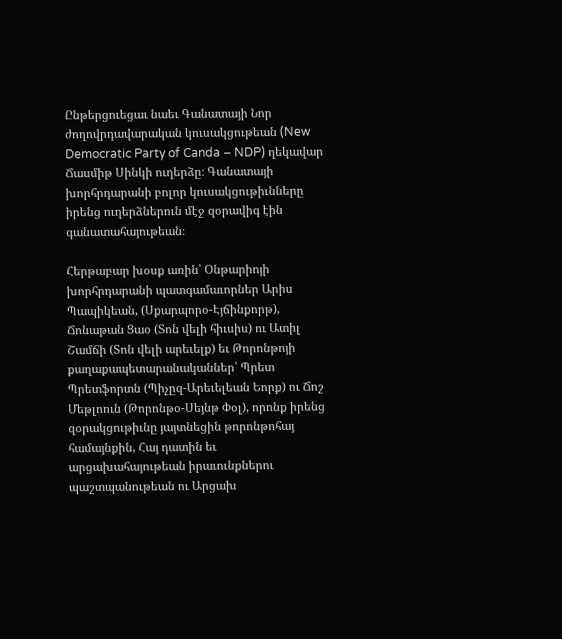Ընթերցուեցաւ նաեւ Գանատայի Նոր ժողովրդավարական կուսակցութեան (New Democratic Party of Canda – NDP) ղեկավար Ճասմիթ Սինկի ուղերձը։ Գանատայի խորհրդարանի բոլոր կուսակցութիւնները իրենց ուղերձներուն մէջ զօրավիգ էին գանատահայութեան։

Հերթաբար խօսք առին՝ Օնթարիոյի խորհրդարանի պատգամաւորներ Արիս Պապիկեան, (Սքարպորօ-Էյճինքորթ), Ճոնաթան Ցաօ (Տոն վելի հիւսիս) ու Ատիլ Շամճի (Տոն վելի արեւելք) եւ Թորոնթոյի քաղաքապետարանականներ՝ Պրետ Պրետֆորտն (Պիչըզ-Արեւելեան Եորք) ու Ճոշ Մեթլոուն (Թորոնթօ-Սեյնթ Փօլ), որոնք իրենց զօրակցութիւնը յայտնեցին թորոնթոհայ համայնքին, Հայ դատին եւ արցախահայութեան իրաւունքներու պաշտպանութեան ու Արցախ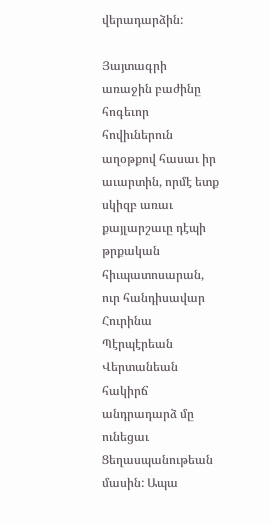վերադարձին:

Յայտագրի առաջին բաժինը հոգեւոր հովիւներուն աղօթքով հասաւ իր աւարտին, որմէ ետք սկիզբ առաւ քայլարշաւը դէպի թրքական հիւպատոսարան, ուր հանդիսավար Հուրինա Պէրպէրեան Վերտանեան հակիրճ անդրադարձ մը ունեցաւ Ցեղասպանութեան մասին: Ապա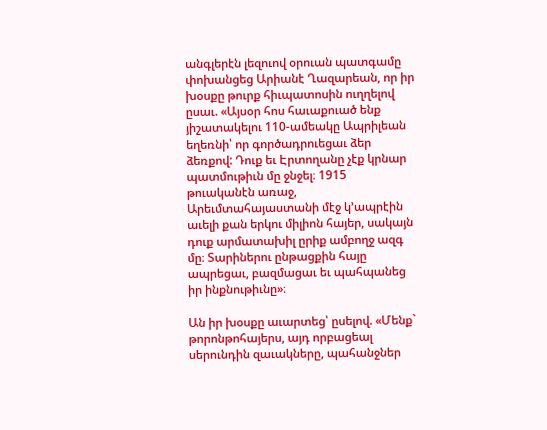անգլերէն լեզուով օրուան պատգամը փոխանցեց Արիանէ Ղազարեան, որ իր խօսքը թուրք հիւպատոսին ուղղելով ըսաւ. «Այսօր հոս հաւաքուած ենք յիշատակելու 110-ամեակը Ապրիլեան եղեռնի՝ որ գործադրուեցաւ ձեր ձեռքով: Դուք եւ Էրտողանը չէք կրնար պատմութիւն մը ջնջել։ 1915 թուականէն առաջ, Արեւմտահայաստանի մէջ կ’ապրէին աւելի քան երկու միլիոն հայեր, սակայն դուք արմատախիլ ըրիք ամբողջ ազգ մը։ Տարիներու ընթացքին հայը ապրեցաւ, բազմացաւ եւ պահպանեց իր ինքնութիւնը»։

Ան իր խօսքը աւարտեց՝ ըսելով. «Մենք` թորոնթոհայերս, այդ որբացեալ սերունդին զաւակները, պահանջներ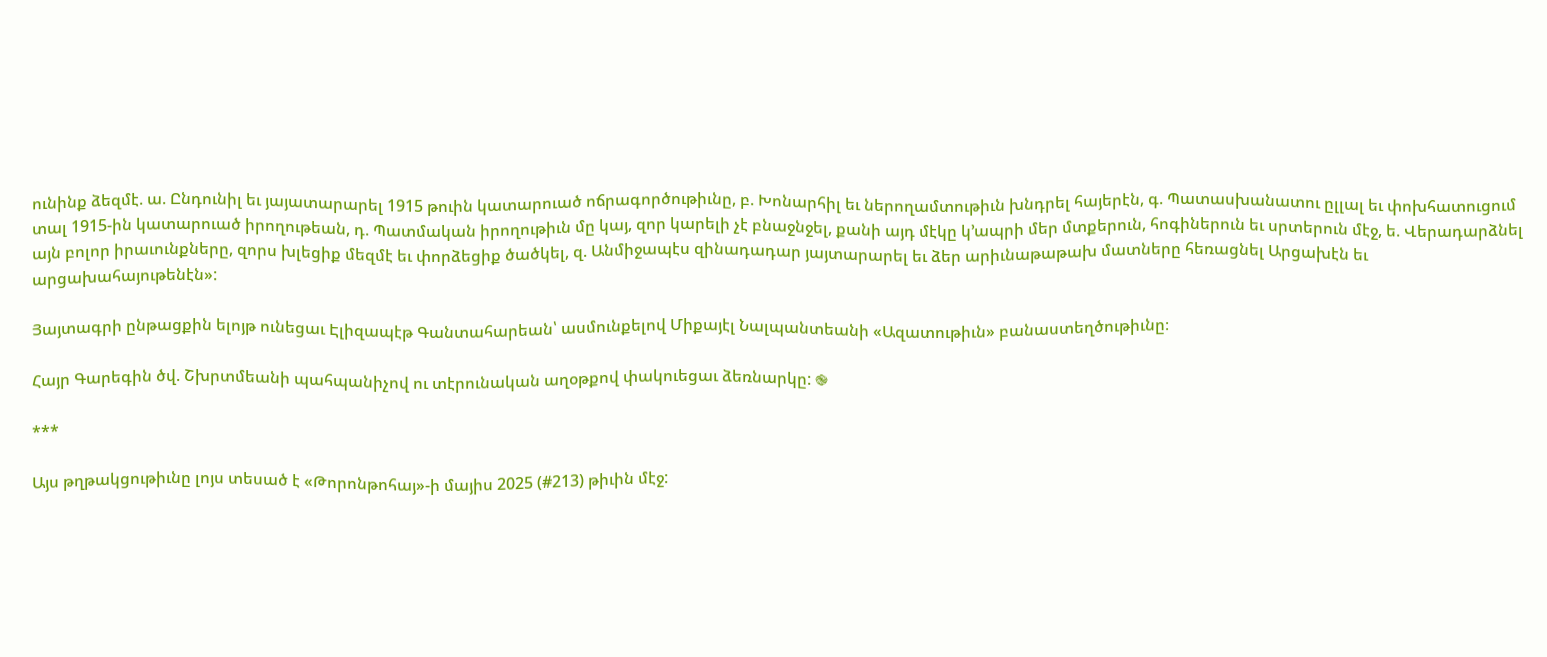ունինք ձեզմէ. ա. Ընդունիլ եւ յայատարարել 1915 թուին կատարուած ոճրագործութիւնը, բ. Խոնարհիլ եւ ներողամտութիւն խնդրել հայերէն, գ. Պատասխանատու ըլլալ եւ փոխհատուցում տալ 1915-ին կատարուած իրողութեան, դ. Պատմական իրողութիւն մը կայ, զոր կարելի չէ բնաջնջել, քանի այդ մէկը կ’ապրի մեր մտքերուն, հոգիներուն եւ սրտերուն մէջ, ե. Վերադարձնել այն բոլոր իրաւունքները, զորս խլեցիք մեզմէ եւ փորձեցիք ծածկել, զ. Անմիջապէս զինադադար յայտարարել եւ ձեր արիւնաթաթախ մատները հեռացնել Արցախէն եւ արցախահայութենէն»:

Յայտագրի ընթացքին ելոյթ ունեցաւ Էլիզապէթ Գանտահարեան՝ ասմունքելով Միքայէլ Նալպանտեանի «Ազատութիւն» բանաստեղծութիւնը։

Հայր Գարեգին ծվ. Շխրտմեանի պահպանիչով ու տէրունական աղօթքով փակուեցաւ ձեռնարկը: ֎

***

Այս թղթակցութիւնը լոյս տեսած է «Թորոնթոհայ»-ի մայիս 2025 (#213) թիւին մէջ: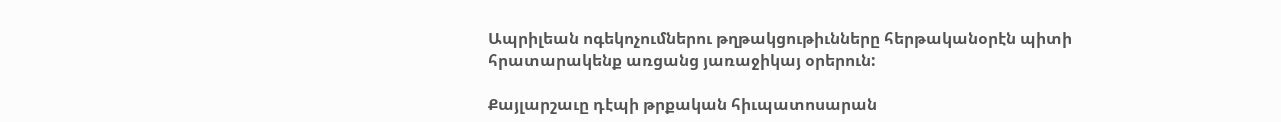Ապրիլեան ոգեկոչումներու թղթակցութիւնները հերթականօրէն պիտի հրատարակենք առցանց յառաջիկայ օրերուն:

Քայլարշաւը դէպի թրքական հիւպատոսարան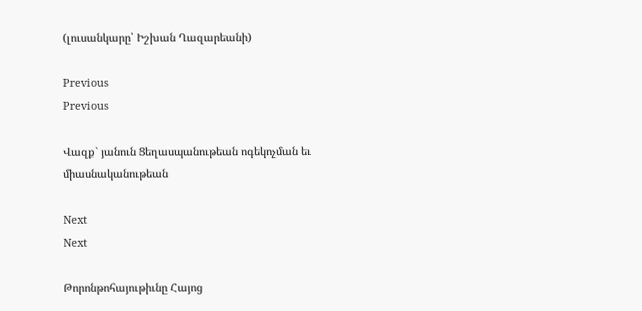(լուսանկարը՝ Իշխան Ղազարեանի)

Previous
Previous

Վազք` յանուն Ցեղասպանութեան ոգեկոչման եւ միասնականութեան

Next
Next

Թորոնթոհայութիւնը Հայոց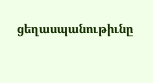ցեղասպանութիւնը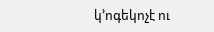կ’ոգեկոչէ ու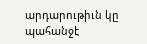արդարութիւն կը պահանջէ